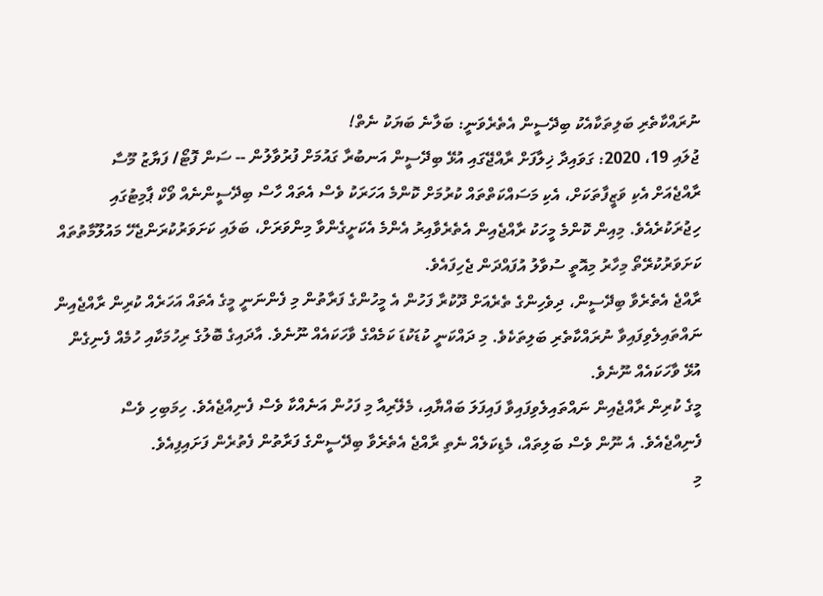ނުރައްކާތެރި ބަލިތަކާއެކު ބިދޭސީން އެތެރެވަނީ: ބަލާނެ ބަޔަކު ނެތް!
ޖުލައި 19، 2020: ގަވައިދާ ޚިލާފަށް ރާއްޖޭގައި އުޅޭ ބިދޭސީން އަނބުރާ ގައުމަށް ފުރުވާލުން -- ސަން ފޮޓޯ/ ފަޔާޒު މޫސާ
ރާއްޖެއަށް އެކި ވަޒީފާތަކަށް، އެކި މަސައްކަތްތައް ކުރުމަށް ކޮންމެ އަހަރަކު ވެސް އެތައް ހާސް ބިދޭސީންނެއް ވޯކް ޕާމިޓުގައި ހިޖުރަކުރެއެވެ. މިއިން ކޮންމެ މީހަކު ރާއްޖެއިން އެތެރެވާއިރު އެންމެ އެކަށީގެންވާ މިންވަރަށް، ބަލައި ކަށަވަރުކުރަންޖެހޭ މައުލޫމާތުތައް ކަށަވަރުކުރޭތޯ މިހާރު މިއޮތީ ސުވާލު އުފައްދަން ޖެހިފައެވެ.
ރާއްޖެ އެތެރެވާ ބިދޭސީން، ދިވެހިންގެ ތެރެއަށް ދޫކުރާ ފަހުން އެ މީހުންގެ ފަރާތުން މި ފެންނަނީ މީގެ އެތައް އަހަރެއް ކުރިން ރާއްޖެއިން ނައްތައިލެވިފައިވާ ނުރައްކާތެރި ބަލިތަކެވެ. މި ދައްކަނީ ކުޑަކުޑަ ކަމެއްގެ ވާހަކައެއް ނޫނެވެ. އާދައިގެ ބޮލުގެ ރިހުމަކާއި ހުމެއް ފެނިގެން އުޅޭ ވާހަކައެއް ނޫނެވެ.
މީގެ ކުރިން ރާއްޖެއިން ނައްތައިލެވިފައިވާ ފައިފަލަ ބައްޔާއި، މެލޭރިއާ މި ފަހުން އަނެއްކާ ވެސް ފެނިއްޖެއެވެ. ހިމަބިހި ވެސް ފެނިއްޖެއެވެ. އެ ނޫން ވެސް ބަލިތައް، މެޑިކަލެއް ނެތި ރާއްޖެ އެތެރެވާ ބިދޭސީންގެ ފަރާތުން ފެތުރެން ފަށައިފިއެވެ.
މި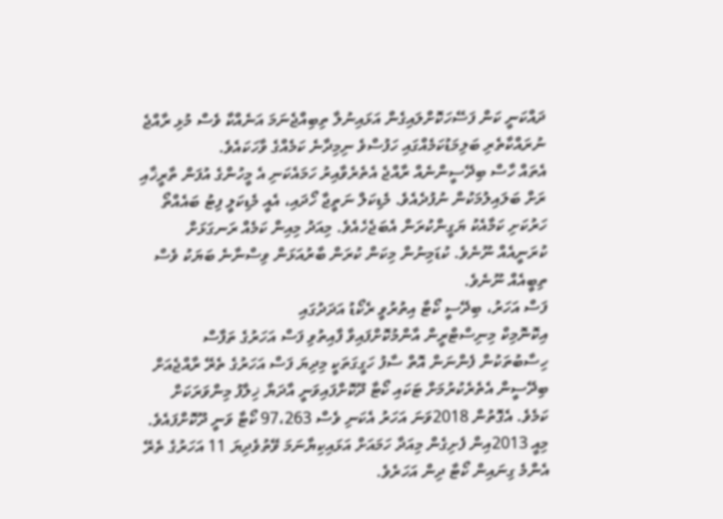ދައްކަނީ ކަން ފަސޭހަކޮށްލައިގެން އަޅައިނުލާ ތިބިއްޖެނަމަ އަނެއްކާ ވެސް މުޅި ރާއްޖެ ނުރައްކާތެރި ބަލިމަޑުކަމެއްގައި ހަފުސްވެ ނިމިދާނެ ކަމެއްގެ ވާހަކައެވެ.
އެތައް ހާސް ބިދޭސީންނެއް ރާއްޖެ އެތެރެވާއިރު ހަމައެކަނި އެ މީހުންގެ އުފަން ތާރީޚާއި ރަށް ބަލައިލުމަކުން ނުފުދެއެވެ. މެޑިކަލް ނަތީޖާ ހޯދައި، އެއީ މެޑިކަލީ ފިޓު ބައެއްތޯ ހަރުކަށި ކަމާއެކު ޔަގީންކުރަން އެބަޖެހެއެވެ. މިއަދު މިއިން ކަމެއް ރަނގަޅަށް ކުރަނީއެއް ނޫނެވެ. ކުޑަމިނުން މިކަން ކުރަން ބާރުއަޅަން ވިސްނާނެ ބަޔަކު ވެސް ތިބީއެއް ނޫނެވެ.
ފަސް އަހަރު، ބިދޭސީ ކޯޓާ އިތުރުވީ ރެކޯޑު އަދަދުގައި
އިކޮނޮމިކް މިނިސްޓްރީން އާންމުކޮށްފައިވާ ފާއިތުވި ފަސް އަހަރުގެ ތަފާސް ހިސާބުތަކުން ފެންނަން އޮތް ސާފު ހަގީގަތަކީ މިދިޔަ ފަސް އަހަރުގެ ތެރޭ ރާއްޖެއަށް ބިދޭސީން އެތެރެކުރުމަށް ޓަކައި ކޯޓާ ދޫކޮށްފައިވަނީ އާދަޔާ ޚިލާފު މިންވަރަކަށް ކަމެވެ. އެގޮތުން 2018ވަނަ އަހަރު އެކަނި ވެސް 97،263 ކޯޓާ ވަނީ ދޫކޮށްފައެވެ. މިއީ 2013އިން ފެށިގެން މިއަދާ ހަމައަށް އަޅައިކިޔާނަމަ ވޭތުވެދިޔަ 11 އަހަރުގެ ތެރޭ އެންމެ ގިނައިން ކޯޓާ ދިން އަހަރެވެ.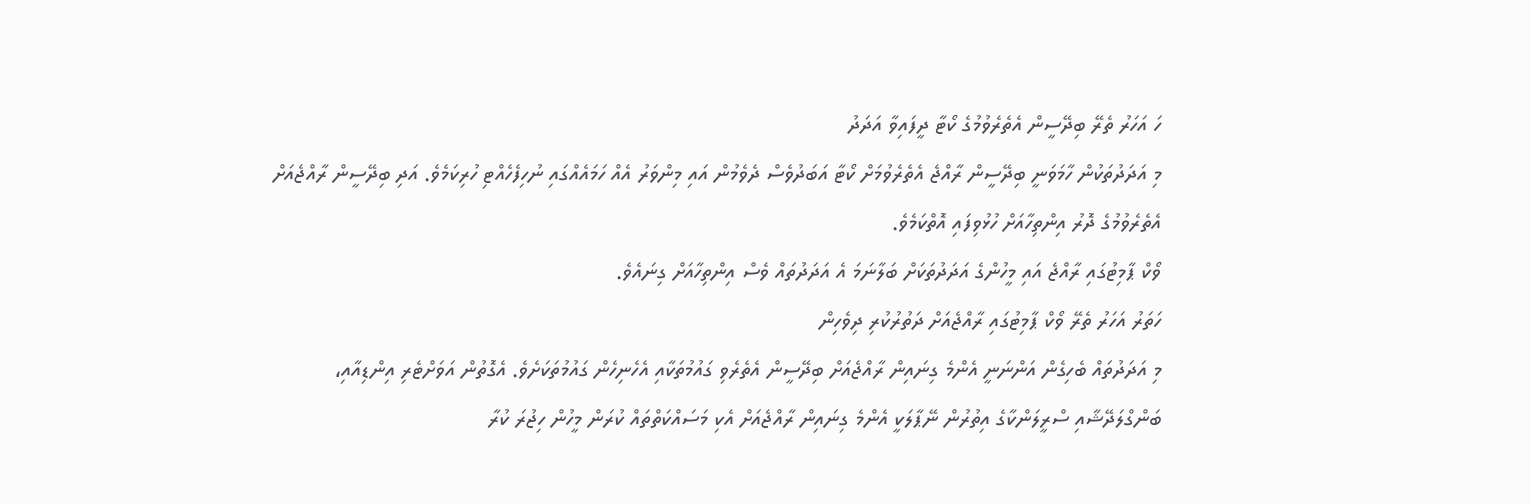ހަ އަހަރު ތެރޭ ބިދޭސީން އެތެރެވުމުގެ ކޯޓާ ދީފައިވާ އަދަދު
މި އަދަދުތަކުން ހާމަވަނީ ބިދޭސީން ރާއްޖެ އެތެރެވުމަށް ކޯޓާ އަބަދުވެސް ދެވެމުން އައި މިންވަރު އެއް ހަމައެއްގައި ނުހިފެހެއްޓި ހުރިކަމެވެ. އަދި ބިދޭސީން ރާއްޖެއަށް އެތެރެވުމުގެ ދޮރު އިންތިހާއަށް ހުޅުވިފައި އޮތްކަމެވެ.
ވޯކް ޕާމިޓުގައި ރާއްޖެ އައި މީހުންގެ އަދަދުތަކަށް ބަލާނަމަ އެ އަދަދުތައް ވެސް އިންތިހާއަށް ގިނައެވެ.
ހަތަރު އަހަރު ތެރޭ ވޯކް ޕާމިޓުގައި ރާއްޖެއަށް ދަތުރުކުރި ދިވެހިން
މި އަދަދުތައް ބެހިގެން އަންނަނީ އެންމެ ގިނައިން ރާއްޖެއަށް ބިދޭސީން އެތެރެވި ގައުމުތަކާއި އެހެނިހެން ގައުމުތަކަށެވެ. އެގޮތުން އަވަށްޓެރި އިންޑިއާއި، ބަންގްލަދޭޝާއި ސްރީލަންކާގެ އިތުރުން ނޭޕާލަކީ އެންމެ ގިނައިން ރާއްޖެއަށް އެކި މަސައްކަތްތައް ކުރަން މީހުން ހިޖުރަ ކުރާ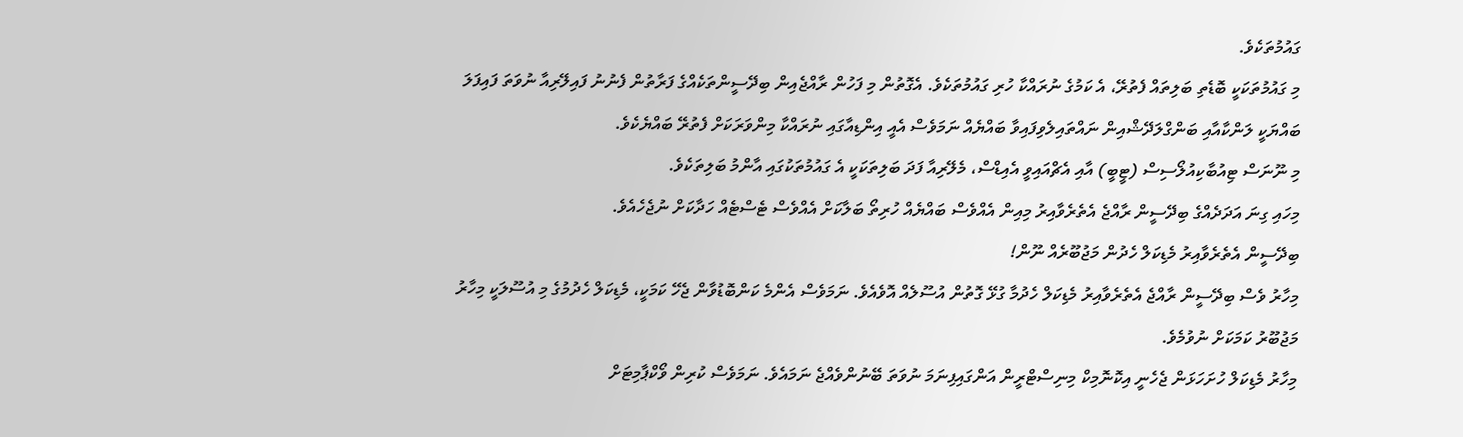ގައުމުތަކެވެ.
މި ގައުމުތަކަކީ ބޮޑެތި ބަލިތައް ފެތުރޭ، އެ ކަމުގެ ނުރައްކާ ހުރި ގައުމުތަކެވެ. އެގޮތުން މި ފަހުން ރާއްޖެއިން ބިދޭސީންތަކެއްގެ ފަރާތުން ފެނުނު ފައިލޭރިއާ ނުވަތަ ފައިފަލަ ބައްޔަކީ ލަންކާއާއި ބަންގްލަދޭޝްއިން ނައްތައިލެވިފައިވާ ބައްޔެއް ނަމަވެސް އެއީ އިންޑިއާގައި ނުރައްކާ މިންވަރަކަށް ފެތުރޭ ބައްޔެކެވެ.
މި ނޫނަސް ޓިއުބާކިއުލޯސިސް (ޓީބީ) އާއި އެޗްއައިވީ އެއިޑްސް، މެލޭރިއާ ފަދަ ބަލިތަކަކީ އެ ގައުމުތަކުގައި އާންމު ބަލިތަކެވެ.
މިހައި ގިނަ އަދަދެއްގެ ބިދޭސީން ރާއްޖެ އެތެރެވާއިރު މިއިން އެއްވެސް ބައްޔެއް ހުރިތޯ ބަލާކަށް އެއްވެސް ޓެސްޓެއް ހަދާކަށް ނުޖެހެއެވެ.
ބިދޭސީން އެތެރެވާއިރު މެޑިކަލް ހެދުން މަޖުބޫރެއް ނޫން!
މިހާރު ވެސް ބިދޭސީން ރާއްޖެ އެތެރެވާއިރު މެޑިކަލް ހެދުމާ ގުޅޭ ގޮތުން އުސޫލެއް އޮވެއެވެ. ނަމަވެސް އެންމެ ކަންބޮޑުވާން ޖެހޭ ކަމަކީ، މެޑިކަލް ހެދުމުގެ މި އުސޫލަކީ މިހާރު މަޖުބޫރު ކަމަކަށް ނުވުމެވެ.
މިހާރު މެޑިކަލް ހުށަހަޅަން ޖެހެނީ އިކޮނޮމިކް މިނިސްޓްރީން އަންގައިފިނަމަ ނުވަތަ ބޭނުންވެއްޖެ ނަމައެވެ. ނަމަވެސް ކުރިން ވޯކްޕާމިޓަށް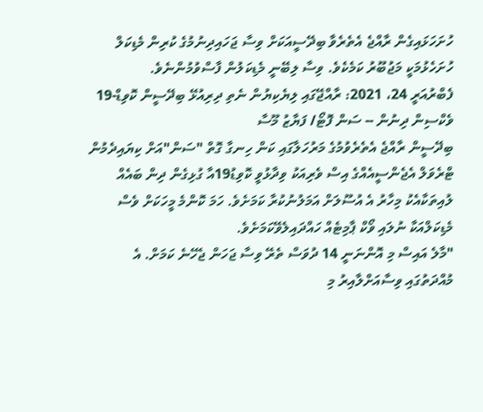ހުށަހަޅައިގެން ރާއްޖެ އެތެރެވާ ބިދޭސީއަކަށް ވިސާ ޖަހައިދިނުމުގެ ކުރިން މެޑިކަލް ހުށަހެޅުމަކީ މަޖުބޫރު ކަމެކެވެ. ވިސާ ލިބޭނީ މެޑިކަލުން ފާސްވުމުންނެވެ.
ފެބްރުއަރީ 24، 2021: ރާއްޖޭގައި ލިޔެކިޔުން ނެތި ދިރިއުޅޭ ބިދޭސީން ކޮވިޑް-19 ވެކްސިން ދިނުން -- ސަން ފޮޓޯ/ ފަޔާޒު މޫސާ
ބިދޭސީން ރާއްޖެ އެތެރެވުމުގެ މަރުހަލާގައި ކަން ހިނގާ ގޮތް "ސަން"އަށް ކިޔައިދެމުން ޓްރެވަލް އެޖެންސީއެއްގެ އިސް ވެރިއަކު ވިދާޅުވީ ކޮވިޑު19އާ ގުޅިގެން ދިން ބައެއް ލުއިތަކާއެކު މިހާރު އެ އުސޫލަށް އަމަލުނުކުރާ ކަމަށެވެ. ހަމަ ކޮންމެ މީހަކަށް ވެސް މެޑިކަލްއަކާ ނުލައި ވޯކް ޕާމިޓެއް ހައްދައިލެވޭކަމަށެވެ.
"މާލެ އައިސް މި އޮންނަނީ 14 ދުވަސް ތެރޭ ވިސާ ޖަހަން ޖެހޭނެ ކަމަށް. އެ މުއްދަތުގައި ވިސާއަށްލާއިރު މި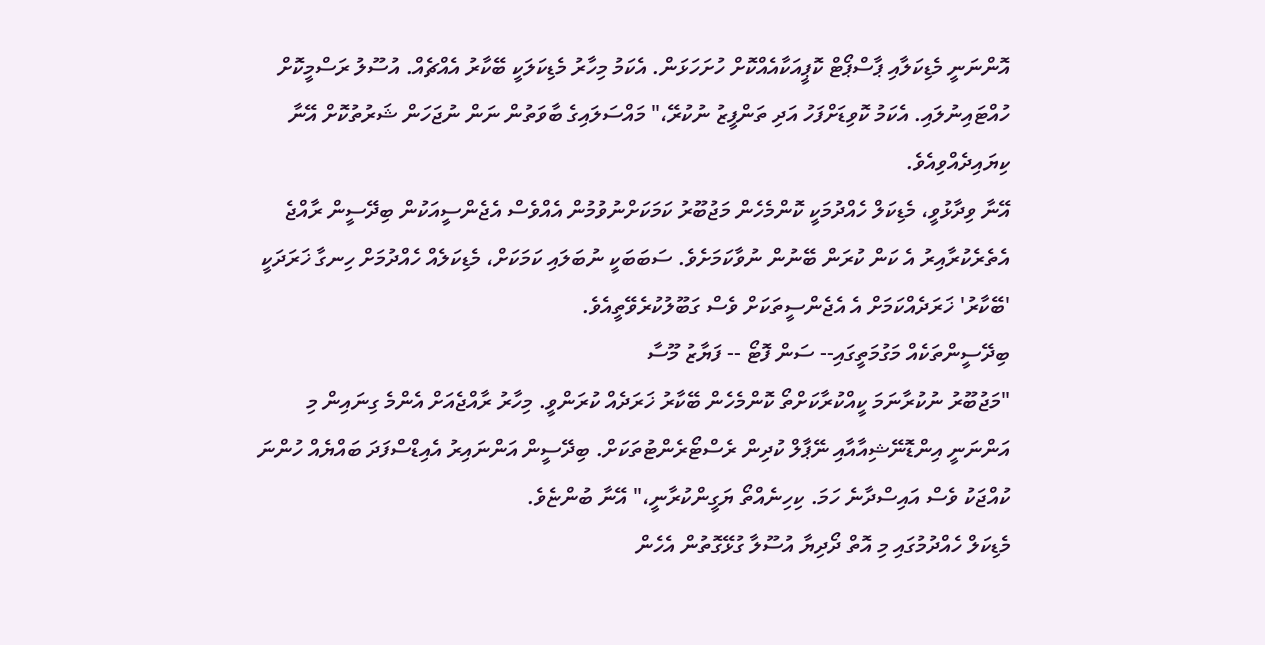އޮންނަނީ މެޑިކަލާއި ޕާސްޕޯޓް ކޮޕީއަކާއެއްކޮށް ހުށަހަޅަން. އެކަމު މިހާރު މެޑިކަލަކީ ބޭކާރު އެއްޗެއް. އުސޫލު ރަސްމީކޮށް ހުއްޓައިނުލައި. އެކަމު ކޮވިޑަށްފަހު އަދި ތަންފީޒު ނުކުރޭ،" މައްސަލައިގެ ބާވަތުން ނަން ނުޖަހަން ޝަރުތުކޮށް އޭނާ ކިޔައިދެއްވިއެވެ.
އޭނާ ވިދާޅުވީ، މެޑިކަލް ހެއްދުމަކީ ކޮންމެހެން މަޖުބޫރު ކަމަކަށްނުވުމުން އެއްވެސް އެޖެންސީއަކުން ބިދޭސީން ރާއްޖެ އެތެރެކުރާއިރު އެ ކަން ކުރަން ބޭނުން ނުވާކަމަށެވެ. ސަބަބަކީ ނުބަލައި ކަމަކަށް، މެޑިކަލެއް ހެއްދުމަށް ހިނގާ ޚަރަދަކީ 'ބޭކާރު' ޚަރަދެއްކަމަށް އެ އެޖެންސީތަކަށް ވެސް ގަބޫލުކުރެވޭތީއެވެ.
ބިދޭސީންތަކެއް މަގުމަތީގައި-- ސަން ފޮޓޯ -- ފަޔާޒު މޫސާ
"މަޖުބޫރު ނުކުރާނަމަ ކީއްކުރާކަށްތޯ ކޮންމެހެން ބޭކާރު ޚަރަދެއް ކުރަންވީ. މިހާރު ރާއްޖެއަށް އެންމެ ގިނައިން މި އަންނަނީ އިންޑޮނޭޝިއާއާއި ނޭޕާލް ކުދިން ރެސްޓޯރެންޓުތަކަށް. ބިދޭސީން އަންނައިރު އެއިޑްސްފަދަ ބައްޔެއް ހުންނަ ކުއްޖަކު ވެސް އައިސްދާނެ ހަމަ. ކިހިނެއްތޯ ޔަގީންކުރާނީ،" އޭނާ ބުންޏެވެ.
މެޑިކަލް ހެއްދުމުގައި މި އޮތް ދޯދިޔާ އުސޫލާ ގުޅޭގޮތުން އެހެން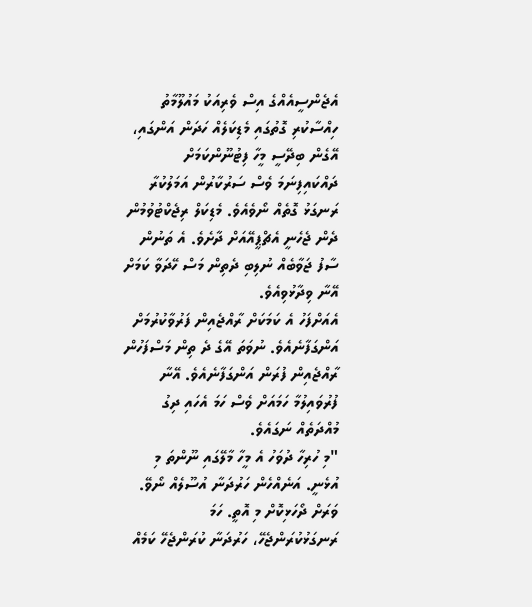އެޖެންސީއެއްގެ އިސް ވެރިއަކު މައުލޫމާތު ހިއްސާކުރި ގޮތުގައި މެޑިކަލެއް ހަދަން އަންގައި، އޭގެން ބިދޭސީ މީހާ ފިޓުނޫންކަމަށް ދައްކައިފިނަމަ ވެސް ސަރުކާރުން އަމަލުކުރާ ރަނގަޅު ގޮތެއް ނޯވެއެވެ. މެޑިކަލް ރިޖެކްޓުވުމުން ދެން ޖެހެނީ އެޗްޕީއޭއަށް ދާށެވެ. އެ ތަނުން ސާފު ޖަވާބެއް ނުލިބި ދެތިން މަސް ހޭދަވާ ކަމަށް އޭނާ ވިދާޅުވިއެވެ.
އެއަށްފަހު އެ ކަމަކަށް ރާއްޖެއިން ފަރުވާކުރުމަށް އަންގަފާނެއެވެ. ނުވަތަ އޭގެ ދެ ތިން މަސްފަހުން ރާއްޖެއިން ފުރަން އަންގަފާނެއެވެ. އޭނާ ފުރުވައިލުމާ ހަމައަށް ވެސް ހަމަ އެހައި ދިގު މުއްދަތެއް ނަގައެވެ.
"މި ހުރިހާ ދުވަހު އެ މީހާ މާލޭގައި ނޫންތަ މި އުޅެނީ. އަނެއްހެން ހަރުދަނާ އުސޫލެއް ނޯވޭ. ވަރަށް ދޯހަޅިކޮށް މި އޮތީ. ހަމަ ރަނގަޅުކުރަންޖެހޭ، ހަރުދަނާ ކުރަންޖެހޭ ކަމެއް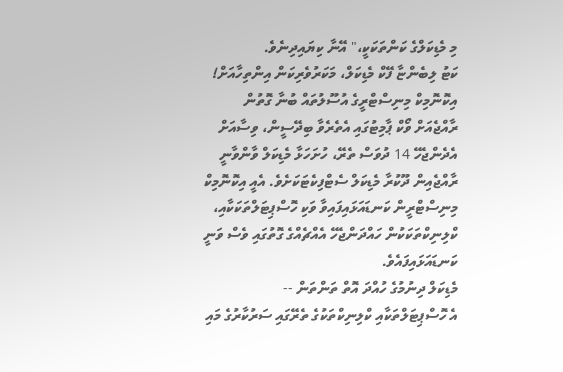މި މެޑިކަލްގެ ކަންތަކަކީ،" އޭނާ ކިޔައިދިނެވެ.
ކަޓު ލިބެންޏާ ފޭކް މެޑިކަލް، މަކަރުވެރިކަން އިންތިހާއަށް!
އިކޮނޮމިކް މިނިސްޓްރީގެ އުސޫލުތައް ބުނާ ގޮތުން ރާއްޖެއަށް ވޯކް ޕާމިޓުގައި އެތެރެވާ ބިދޭސީން، ވިސާއަށް އެދެންޖެހޭ 14 ދުވަސް ތެރޭ، ހުށަހަޅާ މެޑިކަލް ވާންވާނީ ރާއްޖެއިން ދޫކުރާ މެޑިކަލް ސެޓްފިކެޓަކަށެވެ. އެއީ އިކޮނޮމިކް މިނިސްޓްރީން ކަނޑައަޅައިފައިވާ ވަކި ހޮސްޕިޓަލްތަކަކާއި، ކްލިނިކްތަކަކުން ހައްދަންޖެހޭ އެއްޗެއްގެ ގޮތުގައި ވެސް ވަނީ ކަނޑައަޅައިފައެވެ.
މެޑިކަލް ދިނުމުގެ ހުއްދަ އޮތް ތަންތަން --
އެ ހޮސްޕިޓަލްތަކާއި ކްލިނިކްތަކުގެ ތެރޭގައި ސަރުކާރުގެ މައި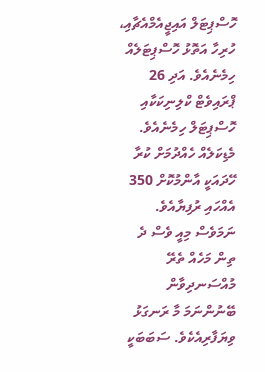ހޮސްޕިޓަލް އައިޖީއެމްއެޗާއި، ހުރިހާ އަތޮޅު ހޮސްޕިޓަލެއް ހިމެނެއެވެ. އަދި 26 ޕްރައިވެޓް ކްލިނިކަކާއި ހޮސްޕިޓަލް ހިމެނެއެވެ.
މެޑިކަލެއް ހެއްދުމަށް ކުރާ ހޭދައަކީ އާންމުކޮށް 350 އެއްހައި ރުފިޔާއެވެ. ނަމަވެސް މިއީ ވެސް ދެ ތިން މަހެއް ތެރޭ މުއްސަނދިވާން ބޭނުންނަމަ މާ ރަނގަޅު ވިޔަފާރިއެކެވެ. ސަބަބަކީ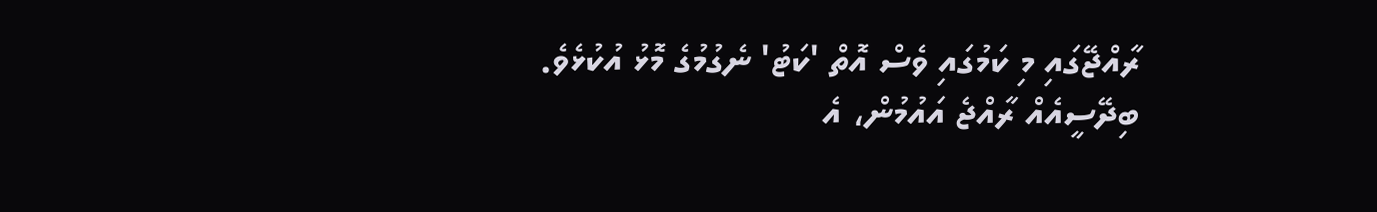ރާއްޖޭގައި މި ކަމުގައި ވެސް އޮތް 'ކަޓު' ނެގުމުގެ މޮޅު އުކުޅެވެ.
ބިދޭސީއެއް ރާއްޖެ އައުމުން، އެ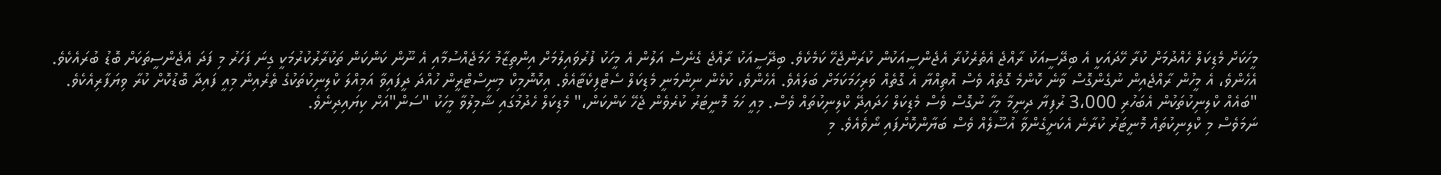މީހަކަށް މެޑިކަލް ހެއްދުމަށް ކުރާ ހޭދައަކީ އެ ބިދޭސީއަކު ރާއްޖެ އެތެރެކުރާ އެޖެންސީއަކުން ކުރަންޖެހޭ ކަމެކެވެ. ބިދޭސީއަކު ރާއްޖެ ގެނެސް އަލުން އެ މީހަކު ފުރުވައިލުމަށް އިންތިޒާމު ހަމަޖެއްސުމާއި އެ ނޫން ކަންކަން ތަކުރާރުކުރުމަކީ ގިނަ ފަހަރު މި ފަދަ އެޖެންސީތަކަށް ބޮޑު ބުރައެކެވެ.
އެހެންވެ، އެ މީހުން ރާއްޖެއިން ނުގެންގޮސް ވާނެ ކޮންމެ ގޮތެއް ވެސް އޮތިއްޔާ އެ ގޮތެއް ވަރިހަމަކަމަށް ބަލައެވެ. އެހެންވެ، ކުޅެން ނިންމަނީ މެޑިކަލް ސެޓްފިކެޓާއެވެ. އިކޮނޮމިކް މިނިސްޓްރީން ހުއްދަ ދީފައިވާ އަމިއްލަ ކްލިނިކުތަކުގެ ތެރެއިން މިއީ ފައިދާ ބޮޑުކޮށް ކުރާ ވިޔަފާރިއެކެވެ.
"ބައެއް ކްލިނިކުތަކުން އެބަހުރި 3،000 ރުފިޔާ ދިނީމާ މީހާ ނުގޮސް ވެސް މެޑިކަލް ހަދައިދޭ ކްލިނިކުތައް ވެސް. މިއީ ހަމަ މޮނީޓަރު ކުރެވެން ޖެހޭ ކަންކަން،" މެޑިކަލް ހެދުމުގައި ޝާމިލުވާ މީހަކު "ސަން"އަށް ކިޔައިދިނެވެ.
ނަމަވެސް މި ކްލިނިކުތައް މޮނީޓަރު ކުރާނެ އެކަށީގެންވާ އުސޫލެއް ވެސް ބަޔާންކޮށްފައި ނޯވެއެވެ. މި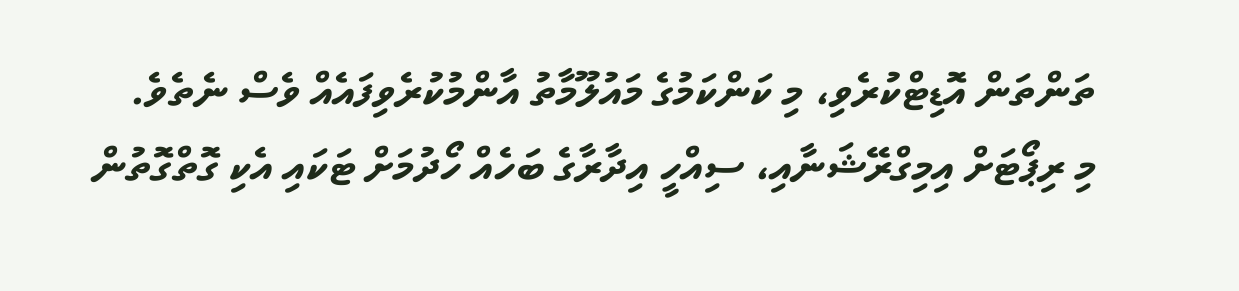ތަންތަން އޮޑިޓްކުރެވި، މި ކަންކަމުގެ މައުލޫމާތު އާންމުކުރެވިފައެއް ވެސް ނެތެވެ.
މި ރިޕޯޓަށް އިމިގްރޭޝަނާއި، ސިއްހީ އިދާރާގެ ބަހެއް ހޯދުމަށް ޓަކައި އެކި ގޮތްގޮތުން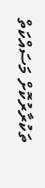ތަކުރާރުކޮށް މަސައްކަތް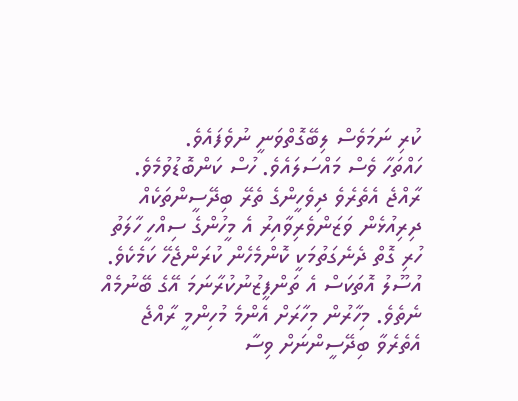ކުރި ނަމަވެސް ލިބޭގޮތްވަނީ ނުވެފައެވެ.
ހައްތަހާ ވެސް މައްސަލައެވެ. ހުސް ކަންބޮޑުވުމެވެ. ރާއްޖެ އެތެރެވެ ދިވެހީންގެ ތެރޭ ބިދޭސީންތަކެއް ދިރިއުޅެން ވަޒަންވެރިވާއިރު އެ މީހުންގެ ސިއްހީ ހާލަތު ހުރި ގޮތް ދެނެގަތުމަކީ ކޮންމެހެން ކުރަންޖެހޭ ކަމެކެވެ. އުސޫލު އޮތަކަސް އެ ތަންފީޒުނުކުރާނަމަ އޭގެ ބޭނުމެއް ނެތެވެ. މިހާރުން މިހާރަށް އެންމެ މުހިންމީ ރާއްޖެ އެތެރެވާ ބިދޭސީންނަށް ވިސާ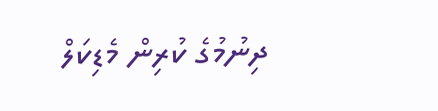ދިނުމުގެ ކުރިން މެޑިކަލް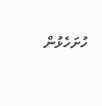ހުށަހެޅުން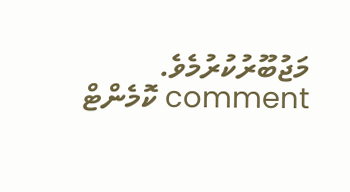މަޖުބޫރުކުރުމެވެ.
comment ކޮމެންޓް